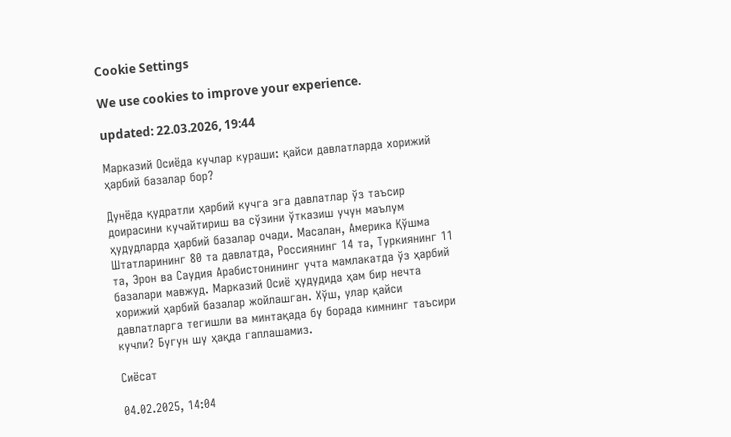Cookie Settings

We use cookies to improve your experience.

updated: 22.03.2026, 19:44

Марказий Осиёда кучлар кураши: қайси давлатларда хорижий ҳарбий базалар бор?

Дунёда қудратли ҳарбий кучга эга давлатлар ўз таъсир доирасини кучайтириш ва сўзини ўтказиш учун маълум ҳудудларда ҳарбий базалар очади. Масалан, Америка Қўшма Штатларининг 80 та давлатда, Россиянинг 14 та, Туркиянинг 11 та, Эрон ва Саудия Арабистонининг учта мамлакатда ўз ҳарбий базалари мавжуд. Марказий Осиё ҳудудида ҳам бир нечта хорижий ҳарбий базалар жойлашган. Хўш, улар қайси давлатларга тегишли ва минтақада бу борада кимнинг таъсири кучли? Бугун шу ҳақда гаплашамиз.

Сиёсат

04.02.2025, 14:04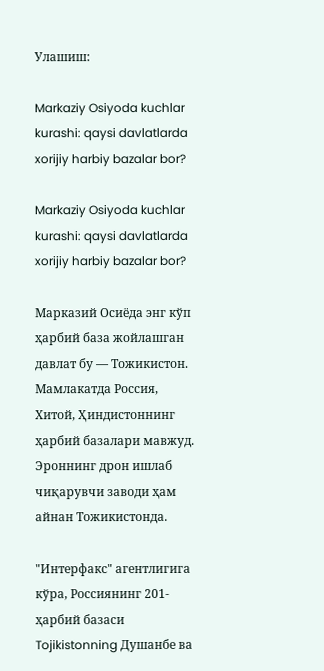Улашиш:

Markaziy Osiyoda kuchlar kurashi: qaysi davlatlarda xorijiy harbiy bazalar bor?

Markaziy Osiyoda kuchlar kurashi: qaysi davlatlarda xorijiy harbiy bazalar bor?

Марказий Осиёда энг кўп ҳарбий база жойлашган давлат бу — Тожикистон. Мамлакатда Россия, Хитой, Ҳиндистоннинг ҳарбий базалари мавжуд. Эроннинг дрон ишлаб чиқарувчи заводи ҳам айнан Тожикистонда.

"Интерфакс" агентлигига кўра, Россиянинг 201-ҳарбий базаси Tojikistonning Душанбе ва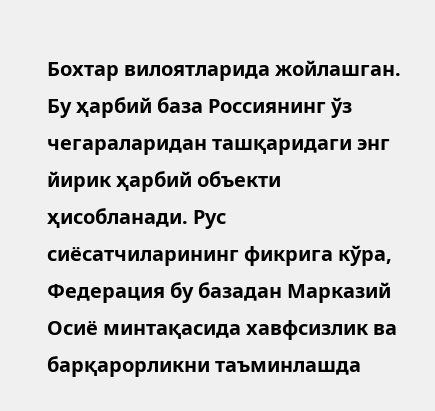Бохтар вилоятларида жойлашган. Бу ҳарбий база Россиянинг ўз чегараларидан ташқаридаги энг йирик ҳарбий объекти ҳисобланади. Рус сиёсатчиларининг фикрига кўра, Федерация бу базадан Марказий Осиё минтақасида хавфсизлик ва барқарорликни таъминлашда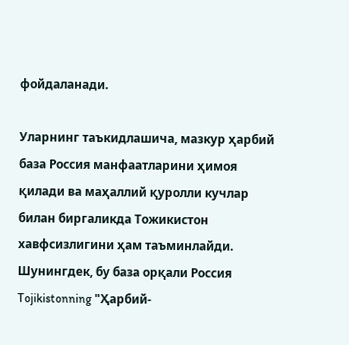фойдаланади.

Уларнинг таъкидлашича, мазкур ҳарбий база Россия манфаатларини ҳимоя қилади ва маҳаллий қуролли кучлар билан биргаликда Тожикистон хавфсизлигини ҳам таъминлайди. Шунингдек, бу база орқали Россия Tojikistonning "Ҳарбий-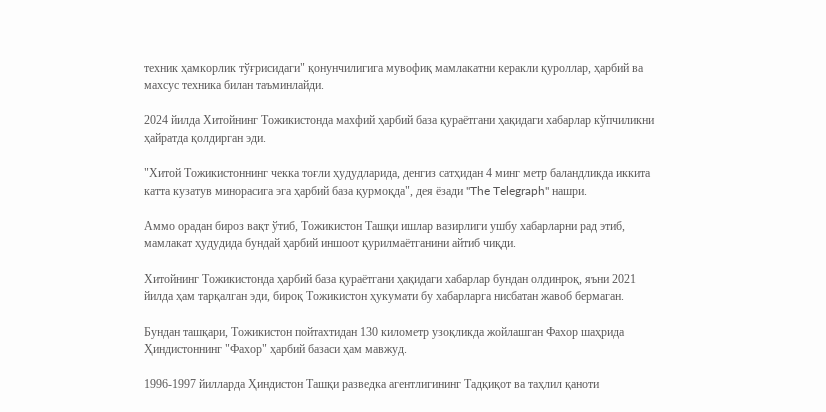техник ҳамкорлик тўғрисидаги" қонунчилигига мувофиқ мамлакатни керакли қуроллар, ҳарбий ва махсус техника билан таъминлайди.

2024 йилда Хитойнинг Тожикистонда махфий ҳарбий база қураётгани ҳақидаги хабарлар кўпчиликни ҳайратда қолдирган эди.

"Хитой Тожикистоннинг чекка тоғли ҳудудларида, денгиз сатҳидан 4 минг метр баландликда иккита катта кузатув минорасига эга ҳарбий база қурмоқда", дея ёзади "The Telegraph" нашри.

Аммо орадан бироз вақт ўтиб, Тожикистон Ташқи ишлар вазирлиги ушбу хабарларни рад этиб, мамлакат ҳудудида бундай ҳарбий иншоот қурилмаётганини айтиб чиқди.

Хитойнинг Тожикистонда ҳарбий база қураётгани ҳақидаги хабарлар бундан олдинроқ, яъни 2021 йилда ҳам тарқалган эди, бироқ Тожикистон ҳукумати бу хабарларга нисбатан жавоб бермаган.

Бундан ташқари, Тожикистон пойтахтидан 130 километр узоқликда жойлашган Фахор шаҳрида Ҳиндистоннинг "Фахор" ҳарбий базаси ҳам мавжуд.

1996-1997 йилларда Ҳиндистон Ташқи разведка агентлигининг Тадқиқот ва таҳлил қаноти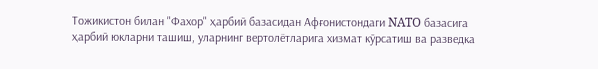Тожикистон билан "Фахор" ҳарбий базасидан Афғонистондаги NATO базасига ҳарбий юкларни ташиш, уларнинг вертолётларига хизмат кўрсатиш ва разведка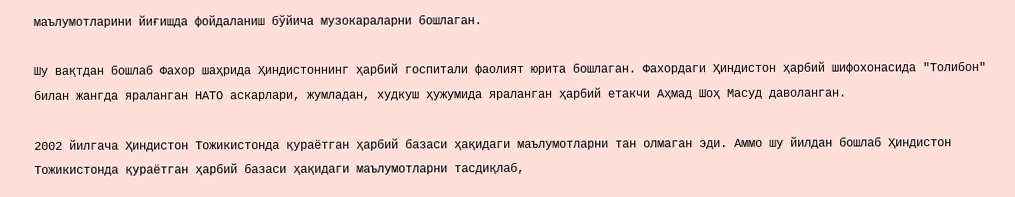маълумотларини йиғишда фойдаланиш бўйича музокараларни бошлаган.

Шу вақтдан бошлаб Фахор шаҳрида Ҳиндистоннинг ҳарбий госпитали фаолият юрита бошлаган. Фахордаги Ҳиндистон ҳарбий шифохонасида "Толибон" билан жангда яраланган НАТО аскарлари, жумладан, худкуш ҳужумида яраланган ҳарбий етакчи Аҳмад Шоҳ Масуд даволанган.

2002 йилгача Ҳиндистон Тожикистонда қураётган ҳарбий базаси ҳақидаги маълумотларни тан олмаган эди. Аммо шу йилдан бошлаб Ҳиндистон Тожикистонда қураётган ҳарбий базаси ҳақидаги маълумотларни тасдиқлаб,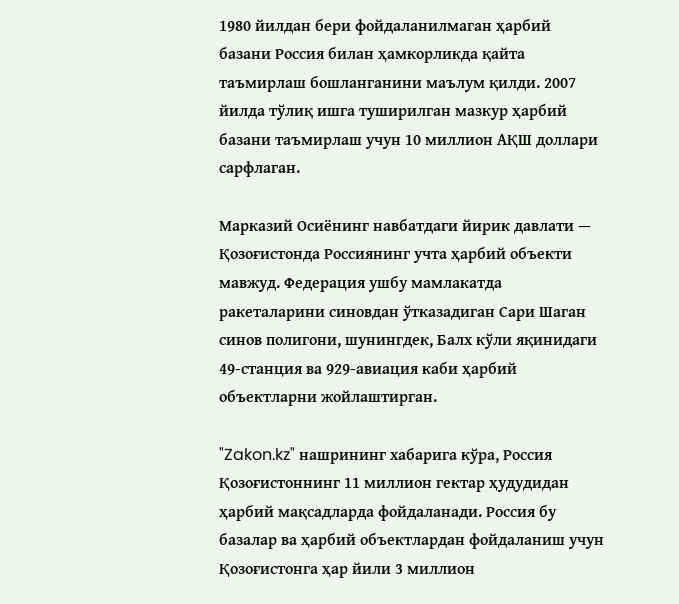1980 йилдан бери фойдаланилмаган ҳарбий базани Россия билан ҳамкорликда қайта таъмирлаш бошланганини маълум қилди. 2007 йилда тўлиқ ишга туширилган мазкур ҳарбий базани таъмирлаш учун 10 миллион АҚШ доллари сарфлаган.

Марказий Осиёнинг навбатдаги йирик давлати — Қозоғистонда Россиянинг учта ҳарбий объекти мавжуд. Федерация ушбу мамлакатда ракеталарини синовдан ўтказадиган Сари Шаган синов полигони, шунингдек, Балх кўли яқинидаги 49-станция ва 929-авиация каби ҳарбий объектларни жойлаштирган.

"Zakon.kz" нашрининг хабарига кўра, Россия Қозоғистоннинг 11 миллион гектар ҳудудидан ҳарбий мақсадларда фойдаланади. Россия бу базалар ва ҳарбий объектлардан фойдаланиш учун Қозоғистонга ҳар йили 3 миллион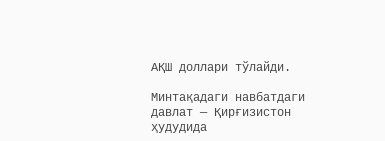АҚШ доллари тўлайди.

Минтақадаги навбатдаги давлат — Қирғизистон ҳудудида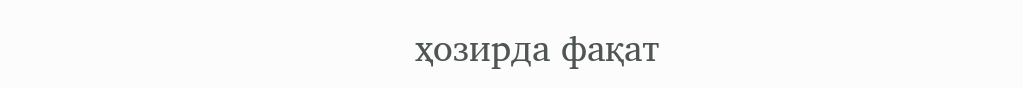ҳозирда фақат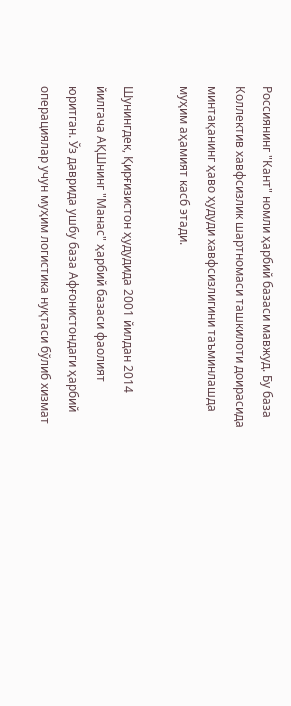Россиянинг "Кант" номли ҳарбий базаси мавжуд. Бу база Коллектив хавфсизлик шартномаси ташкилоти доирасида минтақанинг ҳаво ҳудуди хавфсизлигини таъминлашда муҳим аҳамият касб этади.

Шунингдек, Қирғизистон ҳудудида 2001 йилдан 2014 йилгача АҚШнинг "Манас" ҳарбий базаси фаолият юритган. Ўз даврида ушбу база Афғонистондаги ҳарбий операциялар учун муҳим логистика нуқтаси бўлиб хизмат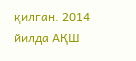қилган. 2014 йилда АҚШ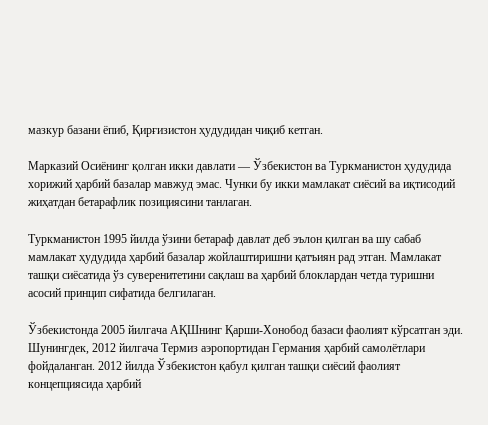мазкур базани ёпиб, Қирғизистон ҳудудидан чиқиб кетган.

Марказий Осиёнинг қолган икки давлати — Ўзбекистон ва Туркманистон ҳудудида хорижий ҳарбий базалар мавжуд эмас. Чунки бу икки мамлакат сиёсий ва иқтисодий жиҳатдан бетарафлик позициясини танлаган.

Туркманистон 1995 йилда ўзини бетараф давлат деб эълон қилган ва шу сабаб мамлакат ҳудудида ҳарбий базалар жойлаштиришни қатъиян рад этган. Мамлакат ташқи сиёсатида ўз суверенитетини сақлаш ва ҳарбий блоклардан четда туришни асосий принцип сифатида белгилаган.

Ўзбекистонда 2005 йилгача АҚШнинг Қарши-Хонобод базаси фаолият кўрсатган эди. Шунингдек, 2012 йилгача Термиз аэропортидан Германия ҳарбий самолётлари фойдаланган. 2012 йилда Ўзбекистон қабул қилган ташқи сиёсий фаолият концепциясида ҳарбий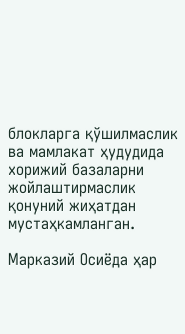блокларга қўшилмаслик ва мамлакат ҳудудида хорижий базаларни жойлаштирмаслик қонуний жиҳатдан мустаҳкамланган.

Марказий Осиёда ҳар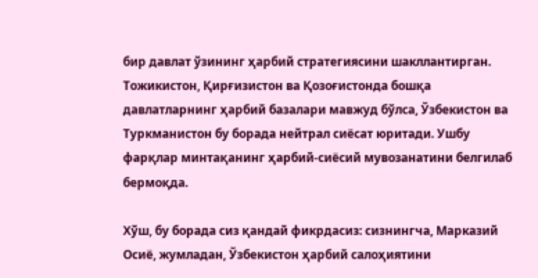бир давлат ўзининг ҳарбий стратегиясини шакллантирган. Тожикистон, Қирғизистон ва Қозоғистонда бошқа давлатларнинг ҳарбий базалари мавжуд бўлса, Ўзбекистон ва Туркманистон бу борада нейтрал сиёсат юритади. Ушбу фарқлар минтақанинг ҳарбий-сиёсий мувозанатини белгилаб бермоқда.

Хўш, бу борада сиз қандай фикрдасиз: сизнингча, Марказий Осиё, жумладан, Ўзбекистон ҳарбий салоҳиятини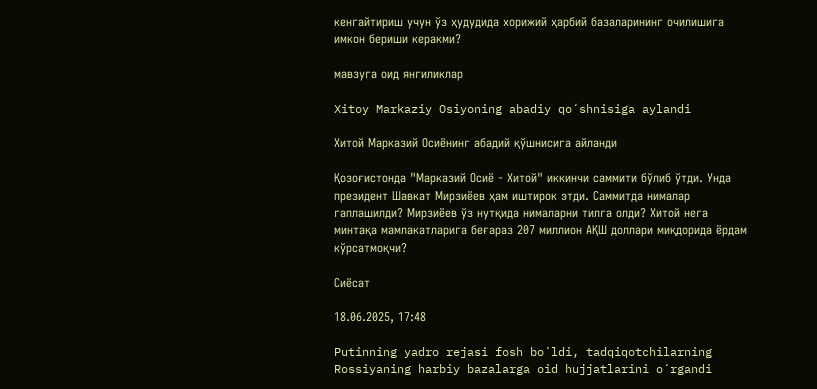кенгайтириш учун ўз ҳудудида хорижий ҳарбий базаларининг очилишига имкон бериши керакми?

мавзуга оид янгиликлар

Xitoy Markaziy Osiyoning abadiy qoʻshnisiga aylandi

Хитой Марказий Осиёнинг абадий қўшнисига айланди

Қозоғистонда "Марказий Осиё - Хитой" иккинчи саммити бўлиб ўтди. Унда президент Шавкат Мирзиёев ҳам иштирок этди. Саммитда нималар гаплашилди? Мирзиёев ўз нутқида нималарни тилга олди? Хитой нега минтақа мамлакатларига беғараз 207 миллион АҚШ доллари миқдорида ёрдам кўрсатмоқчи?

Сиёсат

18.06.2025, 17:48

Putinning yadro rejasi fosh boʻldi, tadqiqotchilarning Rossiyaning harbiy bazalarga oid hujjatlarini oʻrgandi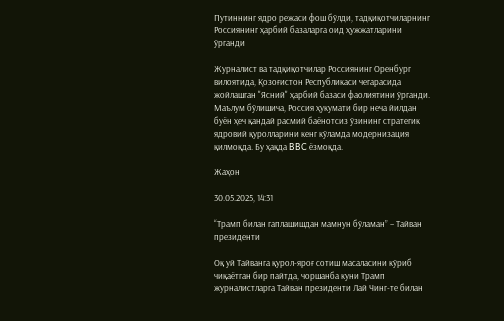Путиннинг ядро режаси фош бўлди, тадқиқотчиларнинг Россиянинг ҳарбий базаларга оид ҳужжатларини ўрганди

Журналист ва тадқиқотчилар Россиянинг Оренбург вилоятида, Қозоғистон Республикаси чегарасида жойлашган "Ясний" ҳарбий базаси фаолиятини ўрганди. Маълум бўлишича, Россия ҳукумати бир неча йилдан буён ҳеч қандай расмий баёнотсиз ўзининг стратегик ядровий қуролларини кенг кўламда модернизация қилмоқда. Бу ҳақда BBC ёзмоқда.

Жаҳон

30.05.2025, 14:31

“Трамп билан гаплашишдан мамнун бўламан” – Тайван президенти

Оқ уй Тайванга қурол-яроғ сотиш масаласини кўриб чиқаётган бир пайтда, чоршанба куни Трамп журналистларга Тайван президенти Лай Чинг-те билан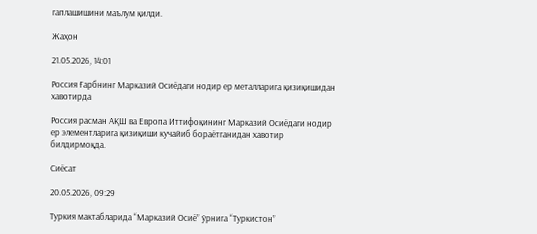гаплашишини маълум қилди.

Жаҳон

21.05.2026, 14:01

Россия Ғарбнинг Марказий Осиёдаги нодир ер металларига қизиқишидан хавотирда

Россия расман АҚШ ва Европа Иттифоқининг Марказий Осиёдаги нодир ер элементларига қизиқиши кучайиб бораётганидан хавотир билдирмоқда.

Сиёсат

20.05.2026, 09:29

Туркия мактабларида “Марказий Осиё” ўрнига “Туркистон”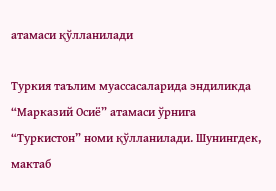атамаси қўлланилади

Туркия таълим муассасаларида эндиликда “Марказий Осиё” атамаси ўрнига “Туркистон” номи қўлланилади. Шунингдек, мактаб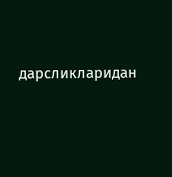дарсликларидан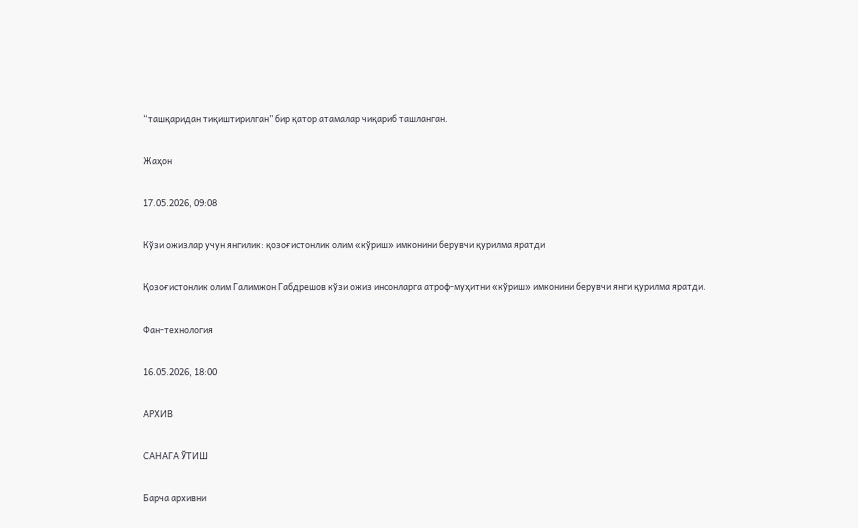“ташқаридан тиқиштирилган” бир қатор атамалар чиқариб ташланган.

Жаҳон

17.05.2026, 09:08

Кўзи ожизлар учун янгилик: қозоғистонлик олим «кўриш» имконини берувчи қурилма яратди

Қозоғистонлик олим Галимжон Габдрешов кўзи ожиз инсонларга атроф-муҳитни «кўриш» имконини берувчи янги қурилма яратди.

Фан-технология

16.05.2026, 18:00

АРХИВ

САНАГА ЎТИШ

Барча архивни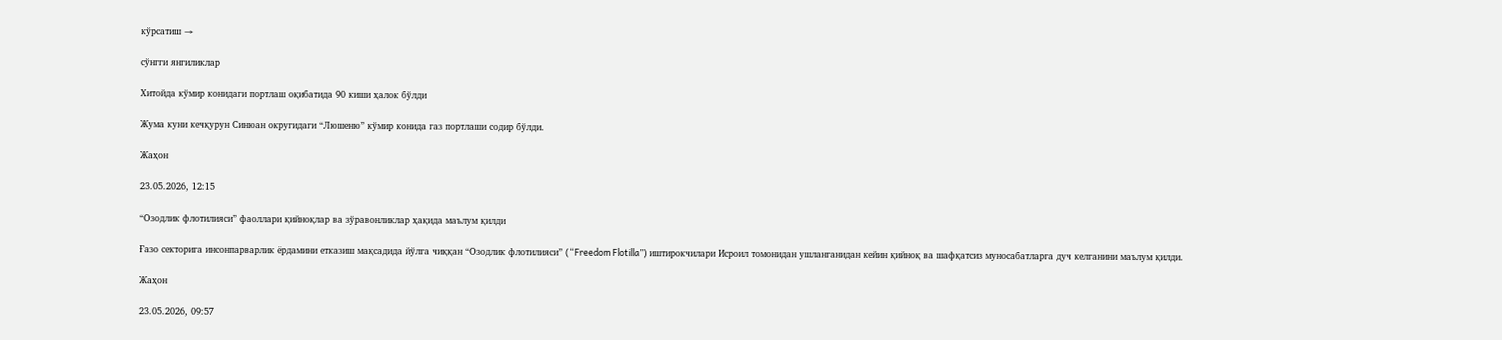кўрсатиш →

сўнгги янгиликлар

Хитойда кўмир конидаги портлаш оқибатида 90 киши ҳалок бўлди

Жума куни кечқурун Синюан округидаги “Люшеню” кўмир конида газ портлаши содир бўлди.

Жаҳон

23.05.2026, 12:15

“Озодлик флотилияси” фаоллари қийноқлар ва зўравонликлар ҳақида маълум қилди

Ғазо секторига инсонпарварлик ёрдамини етказиш мақсадида йўлга чиққан “Озодлик флотилияси” (“Freedom Flotilla”) иштирокчилари Исроил томонидан ушланганидан кейин қийноқ ва шафқатсиз муносабатларга дуч келганини маълум қилди.

Жаҳон

23.05.2026, 09:57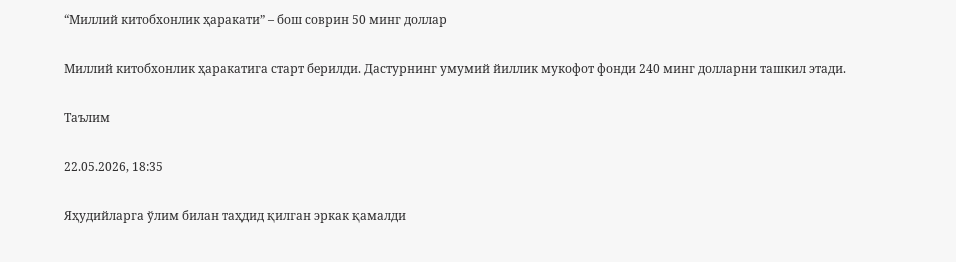“Миллий китобхонлик ҳаракати” – бош соврин 50 минг доллар

Миллий китобхонлик ҳаракатига старт берилди. Дастурнинг умумий йиллик мукофот фонди 240 минг долларни ташкил этади.

Таълим

22.05.2026, 18:35

Яҳудийларга ўлим билан таҳдид қилган эркак қамалди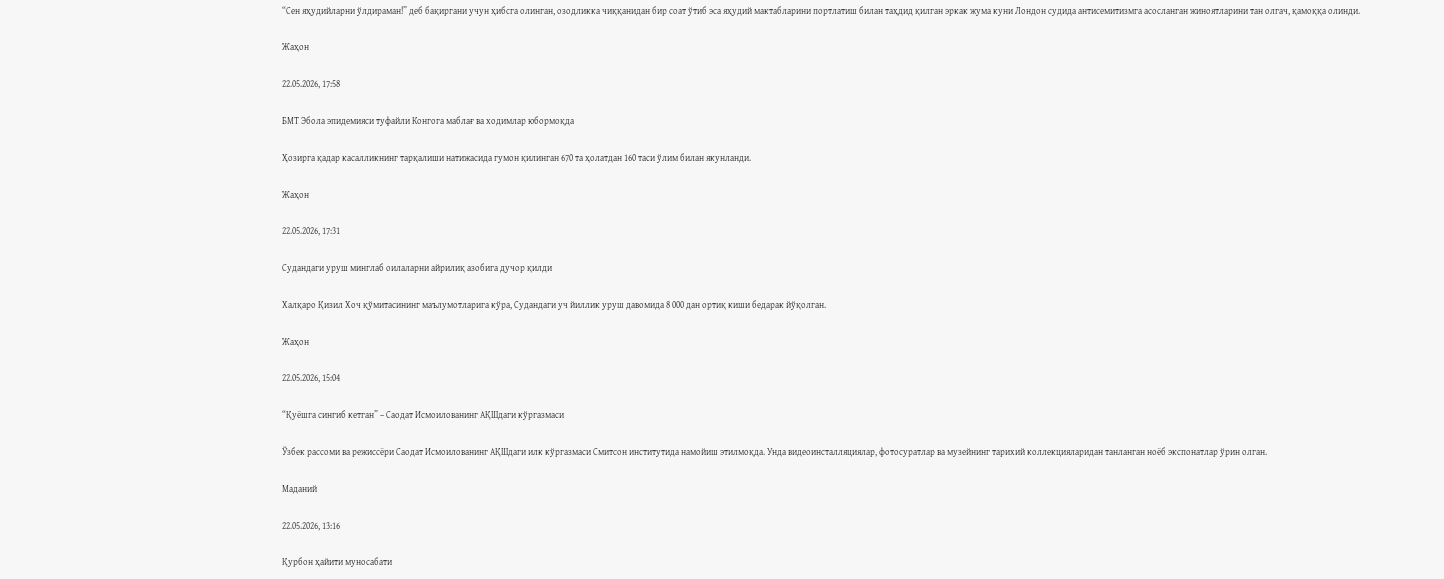“Сен яҳудийларни ўлдираман!” деб бақиргани учун ҳибсга олинган, озодликка чиққанидан бир соат ўтиб эса яҳудий мактабларини портлатиш билан таҳдид қилган эркак жума куни Лондон судида антисемитизмга асосланган жиноятларини тан олгач, қамоққа олинди.

Жаҳон

22.05.2026, 17:58

БМТ Эбола эпидемияси туфайли Конгога маблағ ва ходимлар юбормоқда

Ҳозирга қадар касалликнинг тарқалиши натижасида гумон қилинган 670 та ҳолатдан 160 таси ўлим билан якунланди.

Жаҳон

22.05.2026, 17:31

Судандаги уруш минглаб оилаларни айрилиқ азобига дучор қилди

Халқаро Қизил Хоч қўмитасининг маълумотларига кўра, Судандаги уч йиллик уруш давомида 8 000 дан ортиқ киши бедарак йўқолган.

Жаҳон

22.05.2026, 15:04

“Қуёшга сингиб кетган” – Саодат Исмоилованинг АҚШдаги кўргазмаси

Ўзбек рассоми ва режиссёри Саодат Исмоилованинг АҚШдаги илк кўргазмаси Смитсон институтида намойиш этилмоқда. Унда видеоинсталляциялар, фотосуратлар ва музейнинг тарихий коллекцияларидан танланган ноёб экспонатлар ўрин олган.

Маданий

22.05.2026, 13:16

Қурбон ҳайити муносабати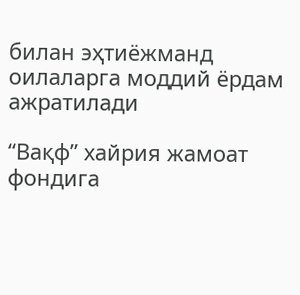билан эҳтиёжманд оилаларга моддий ёрдам ажратилади

“Вақф” хайрия жамоат фондига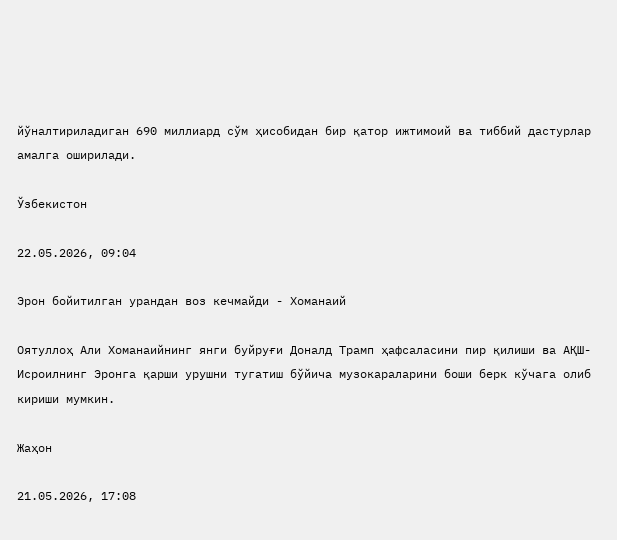йўналтириладиган 690 миллиард сўм ҳисобидан бир қатор ижтимоий ва тиббий дастурлар амалга оширилади.

Ўзбекистон

22.05.2026, 09:04

Эрон бойитилган урандан воз кечмайди - Хоманаий

Оятуллоҳ Али Хоманаийнинг янги буйруғи Доналд Трамп ҳафсаласини пир қилиши ва АҚШ-Исроилнинг Эронга қарши урушни тугатиш бўйича музокараларини боши берк кўчага олиб кириши мумкин.

Жаҳон

21.05.2026, 17:08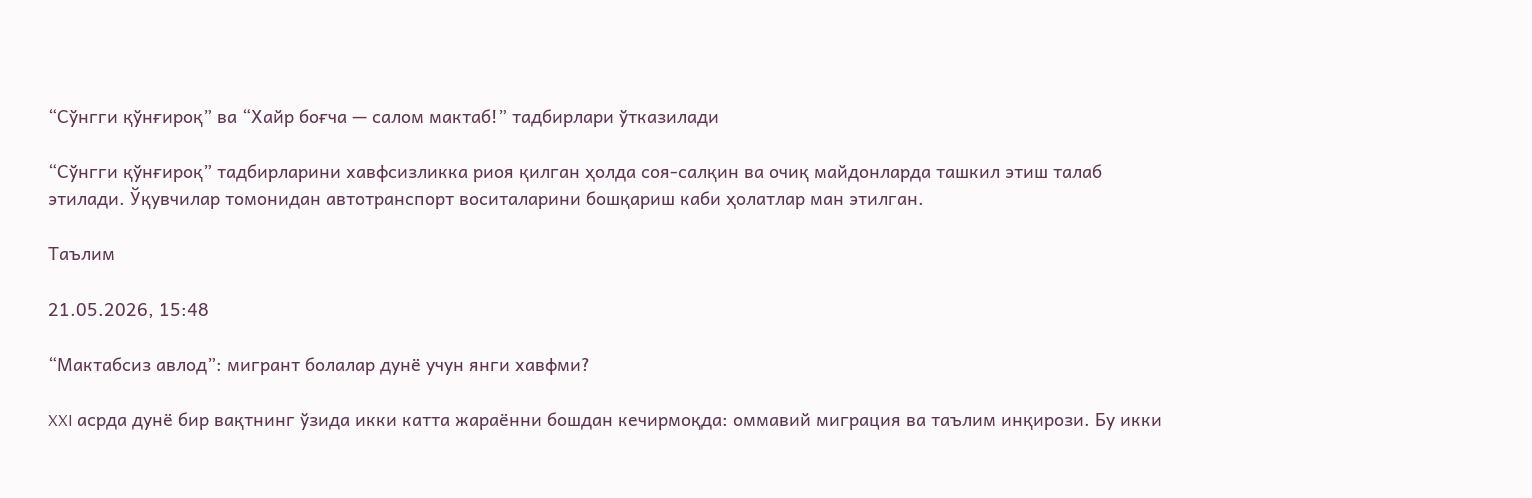“Сўнгги қўнғироқ” ва “Хайр боғча — салом мактаб!” тадбирлари ўтказилади

“Сўнгги қўнғироқ” тадбирларини хавфсизликка риоя қилган ҳолда соя-салқин ва очиқ майдонларда ташкил этиш талаб этилади. Ўқувчилар томонидан автотранспорт воситаларини бошқариш каби ҳолатлар ман этилган.

Таълим

21.05.2026, 15:48

“Мактабсиз авлод”: мигрант болалар дунё учун янги хавфми?

XXI асрда дунё бир вақтнинг ўзида икки катта жараённи бошдан кечирмоқда: оммавий миграция ва таълим инқирози. Бу икки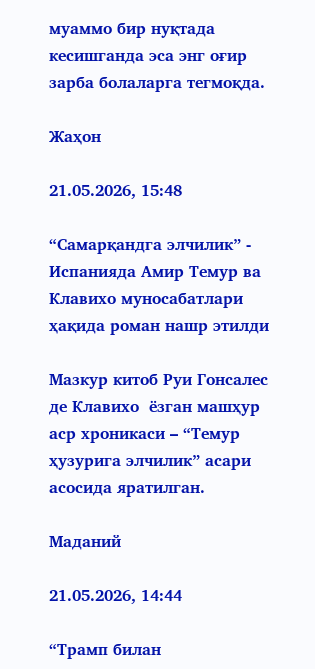муаммо бир нуқтада кесишганда эса энг оғир зарба болаларга тегмоқда.

Жаҳон

21.05.2026, 15:48

“Самарқандга элчилик” - Испанияда Амир Темур ва Клавихо муносабатлари ҳақида роман нашр этилди

Мазкур китоб Руи Гонсалес де Клавихо  ёзган машҳур  аср хроникаси – “Темур ҳузурига элчилик” асари асосида яратилган.

Маданий

21.05.2026, 14:44

“Трамп билан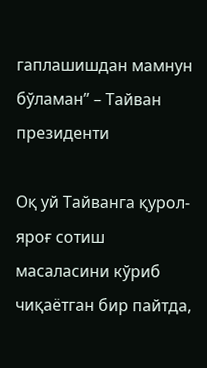гаплашишдан мамнун бўламан” – Тайван президенти

Оқ уй Тайванга қурол-яроғ сотиш масаласини кўриб чиқаётган бир пайтда,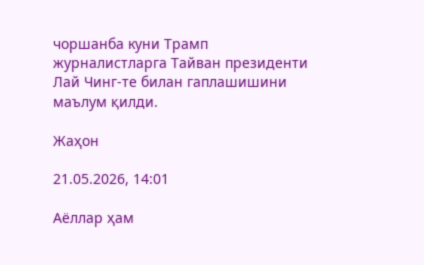чоршанба куни Трамп журналистларга Тайван президенти Лай Чинг-те билан гаплашишини маълум қилди.

Жаҳон

21.05.2026, 14:01

Аёллар ҳам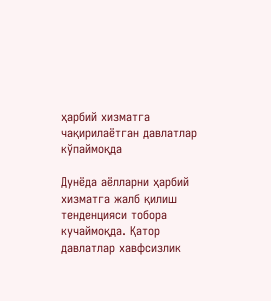ҳарбий хизматга чақирилаётган давлатлар кўпаймоқда

Дунёда аёлларни ҳарбий хизматга жалб қилиш тенденцияси тобора кучаймоқда. Қатор давлатлар хавфсизлик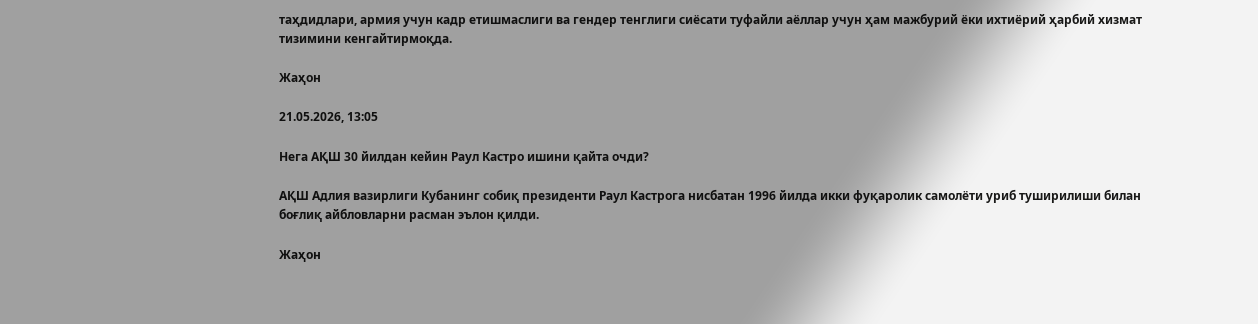таҳдидлари, армия учун кадр етишмаслиги ва гендер тенглиги сиёсати туфайли аёллар учун ҳам мажбурий ёки ихтиёрий ҳарбий хизмат тизимини кенгайтирмоқда.

Жаҳон

21.05.2026, 13:05

Нега АҚШ 30 йилдан кейин Раул Кастро ишини қайта очди?

АҚШ Адлия вазирлиги Кубанинг собиқ президенти Раул Кастрога нисбатан 1996 йилда икки фуқаролик самолёти уриб туширилиши билан боғлиқ айбловларни расман эълон қилди.

Жаҳон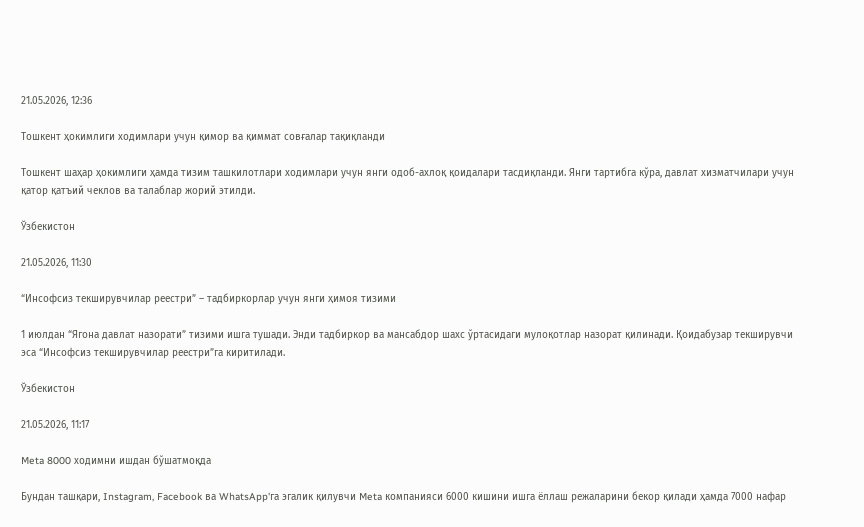21.05.2026, 12:36

Тошкент ҳокимлиги ходимлари учун қимор ва қиммат совғалар тақиқланди

Тошкент шаҳар ҳокимлиги ҳамда тизим ташкилотлари ходимлари учун янги одоб-ахлоқ қоидалари тасдиқланди. Янги тартибга кўра, давлат хизматчилари учун қатор қатъий чеклов ва талаблар жорий этилди.

Ўзбекистон

21.05.2026, 11:30

“Инсофсиз текширувчилар реестри” – тадбиркорлар учун янги ҳимоя тизими

1 июлдан “Ягона давлат назорати” тизими ишга тушади. Энди тадбиркор ва мансабдор шахс ўртасидаги мулоқотлар назорат қилинади. Қоидабузар текширувчи эса “Инсофсиз текширувчилар реестри”га киритилади.

Ўзбекистон

21.05.2026, 11:17

Meta 8000 ходимни ишдан бўшатмоқда

Бундан ташқари, Instagram, Facebook ва WhatsApp'га эгалик қилувчи Meta компанияси 6000 кишини ишга ёллаш режаларини бекор қилади ҳамда 7000 нафар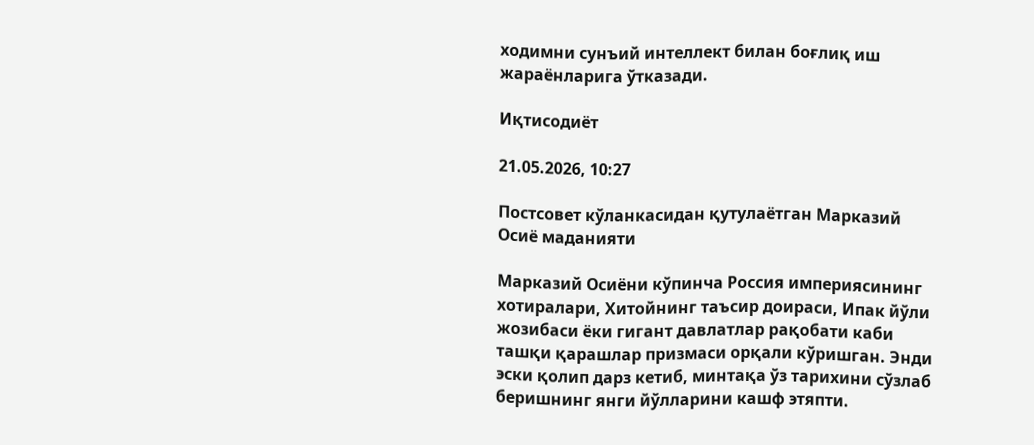ходимни сунъий интеллект билан боғлиқ иш жараёнларига ўтказади.

Иқтисодиёт

21.05.2026, 10:27

Постсовет кўланкасидан қутулаётган Марказий Осиё маданияти

Марказий Осиёни кўпинча Россия империясининг хотиралари, Хитойнинг таъсир доираси, Ипак йўли жозибаси ёки гигант давлатлар рақобати каби ташқи қарашлар призмаси орқали кўришган. Энди эски қолип дарз кетиб, минтақа ўз тарихини сўзлаб беришнинг янги йўлларини кашф этяпти.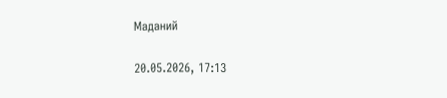Маданий

20.05.2026, 17:13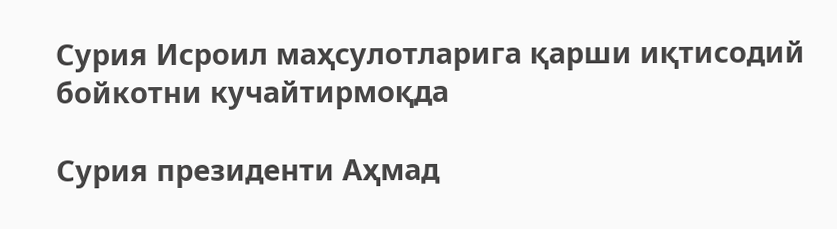Сурия Исроил маҳсулотларига қарши иқтисодий бойкотни кучайтирмоқда

Сурия президенти Аҳмад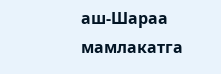аш-Шараа мамлакатга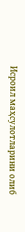Исроил маҳсулотларини олиб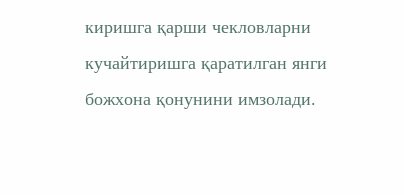киришга қарши чекловларни кучайтиришга қаратилган янги божхона қонунини имзолади.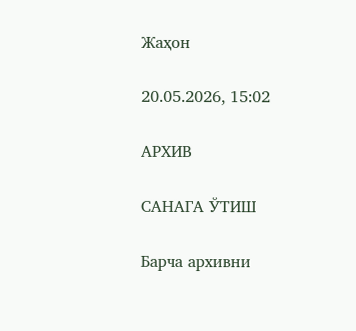Жаҳон

20.05.2026, 15:02

АРХИВ

САНАГА ЎТИШ

Барча архивни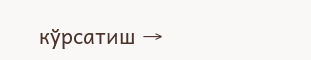кўрсатиш →